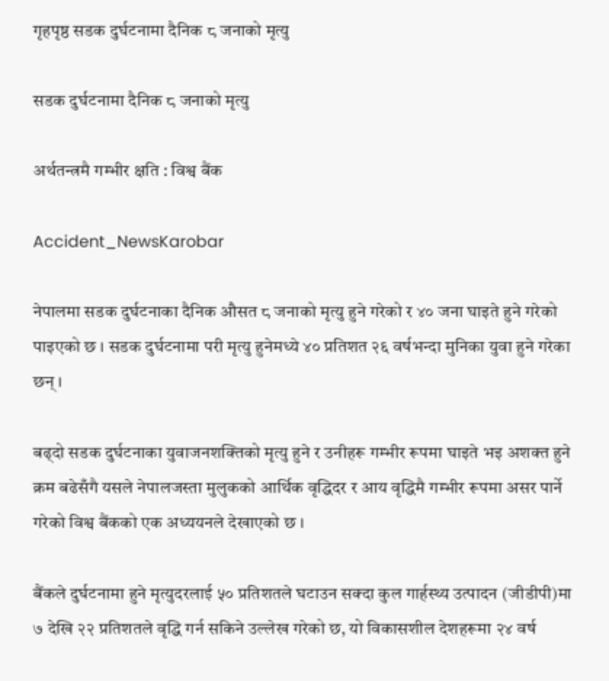गृहपृष्ठ सडक दुर्घटनामा दैनिक ८ जनाको मृत्यु

सडक दुर्घटनामा दैनिक ८ जनाको मृत्यु

अर्थतन्त्रमै गम्भीर क्षति : विश्व बैंक

Accident_NewsKarobar

नेपालमा सडक दुर्घटनाका दैनिक औसत ८ जनाको मृत्यु हुने गरेको र ४० जना घाइते हुने गरेको पाइएको छ । सडक दुर्घटनामा परी मृत्यु हुनेमध्ये ४० प्रतिशत २६ वर्षभन्दा मुनिका युवा हुने गरेका छन् ।

बढ्दो सडक दुर्घटनाका युवाजनशक्तिको मृत्यु हुने र उनीहरू गम्भीर रूपमा घाइते भइ अशक्त हुने क्रम बढेसँगै यसले नेपालजस्ता मुलुकको आर्थिक वृद्धिदर र आय वृद्धिमै गम्भीर रूपमा असर पार्ने गरेको विश्व बैंकको एक अध्ययनले देखाएको छ ।

बैंकले दुर्घटनामा हुने मृत्युदरलाई ५० प्रतिशतले घटाउन सक्दा कुल गार्हस्थ्य उत्पादन (जीडीपी)मा ७ देखि २२ प्रतिशतले वृद्धि गर्न सकिने उल्लेख गरेको छ, यो विकासशील देशहरूमा २४ वर्ष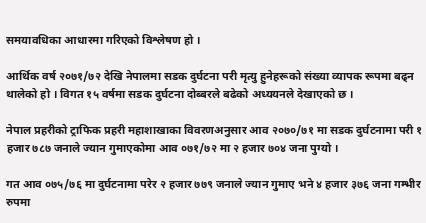समयावधिका आधारमा गरिएको विश्लेषण हो ।

आर्थिक वर्ष २०७१/७२ देखि नेपालमा सडक दुर्घटना परी मृत्यु हुनेहरूको संख्या व्यापक रूपमा बढ्न थालेको हो । विगत १५ वर्षमा सडक दुर्घटना दोब्बरले बढेको अध्ययनले देखाएको छ ।

नेपाल प्रहरीको ट्राफिक प्रहरी महाशाखाका विवरणअनुसार आव २०७०/७१ मा सडक दुर्घटनामा परी १ हजार ७८७ जनाले ज्यान गुमाएकोमा आव ०७१/७२ मा २ हजार ७०४ जना पुग्यो ।

गत आव ०७५/७६ मा दुर्घटनामा परेर २ हजार ७७९ जनाले ज्यान गुमाए भने ४ हजार ३७६ जना गम्भीर रुपमा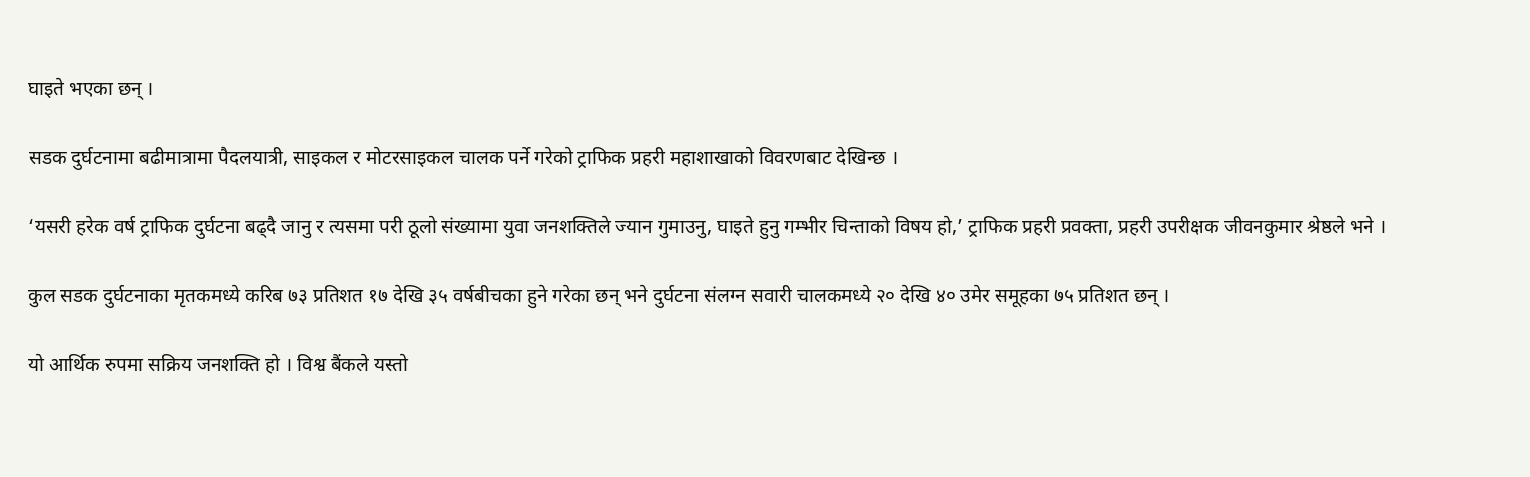घाइते भएका छन् ।

सडक दुर्घटनामा बढीमात्रामा पैदलयात्री, साइकल र मोटरसाइकल चालक पर्ने गरेको ट्राफिक प्रहरी महाशाखाको विवरणबाट देखिन्छ ।

‘यसरी हरेक वर्ष ट्राफिक दुर्घटना बढ्दै जानु र त्यसमा परी ठूलो संख्यामा युवा जनशक्तिले ज्यान गुमाउनु, घाइते हुनु गम्भीर चिन्ताको विषय हो,’ ट्राफिक प्रहरी प्रवक्ता, प्रहरी उपरीक्षक जीवनकुमार श्रेष्ठले भने ।

कुल सडक दुर्घटनाका मृतकमध्ये करिब ७३ प्रतिशत १७ देखि ३५ वर्षबीचका हुने गरेका छन् भने दुर्घटना संलग्न सवारी चालकमध्ये २० देखि ४० उमेर समूहका ७५ प्रतिशत छन् ।

यो आर्थिक रुपमा सक्रिय जनशक्ति हो । विश्व बैंकले यस्तो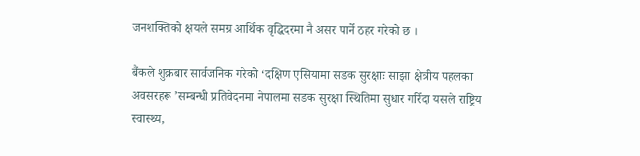जनशक्तिको क्षयले समग्र आर्थिक वृद्धिदरमा नै असर पार्ने ठहर गरेको छ ।

बैंकले शुक्रबार सार्वजनिक गरेको ‘दक्षिण एसियामा सडक सुरक्षाः साझा क्षेत्रीय पहलका अवसरहरू ’सम्बन्धी प्रतिवेदनमा नेपालमा सडक सुरक्षा स्थितिमा सुधार गरिँदा यसले राष्ट्रिय स्वास्थ्य,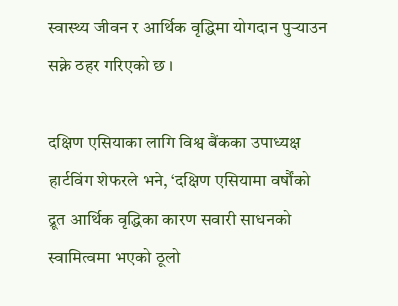स्वास्थ्य जीवन र आर्थिक वृद्धिमा योगदान पुर्‍याउन सक्ने ठहर गरिएको छ ।

दक्षिण एसियाका लागि विश्व बैंकका उपाध्यक्ष हार्टविंग शेफरले भने, ‘दक्षिण एसियामा वर्षौंको द्रूत आर्थिक वृद्धिका कारण सवारी साधनको स्वामित्वमा भएको ठूलो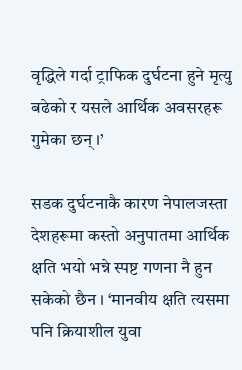वृद्धिले गर्दा ट्राफिक दुर्घटना हुने मृत्यु बढेको र यसले आर्थिक अवसरहरू गुमेका छन् ।’

सडक दुर्घटनाकै कारण नेपालजस्ता देशहरूमा कस्तो अनुपातमा आर्थिक क्षति भयो भन्ने स्पष्ट गणना नै हुन सकेको छैन । ‘मानवीय क्षति त्यसमा पनि क्रियाशील युवा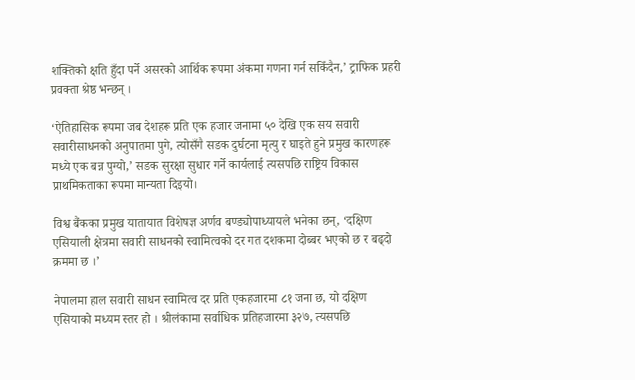शक्तिको क्षति हुँदा पर्ने असरको आर्थिक रूपमा अंकमा गणना गर्न सकिँदैन,’ ट्राफिक प्रहरी प्रवक्ता श्रेष्ठ भन्छन् ।

‘ऐतिहासिक रूपमा जब देशहरू प्रति एक हजार जनामा ५० देखि एक सय सवारी सवारीसाधनको अनुपातमा पुगे, त्योसँगै सडक दुर्घटना मृत्यु र घाइते हुने प्रमुख कारणहरू मध्ये एक बन्न पुग्यो,’ सडक सुरक्षा सुधार गर्ने कार्यलाई त्यसपछि राष्ट्रिय विकास प्राथमिकताका रूपमा मान्यता दिइयो।

विश्व बैंकका प्रमुख यातायात विशेषज्ञ अर्णव बण्ड्योपाध्यायले भनेका छन्, ‘दक्षिण एसियाली क्षेत्रमा सवारी साधनको स्वामित्वको दर गत दशकमा दोब्बर भएको छ र बढ्दो क्रममा छ ।’

नेपालमा हाल सवारी साधन स्वामित्व दर प्रति एकहजारमा ८१ जना छ, यो दक्षिण एसियाको मध्यम स्तर हो । श्रीलंकामा सर्वाधिक प्रतिहजारमा ३२७, त्यसपछि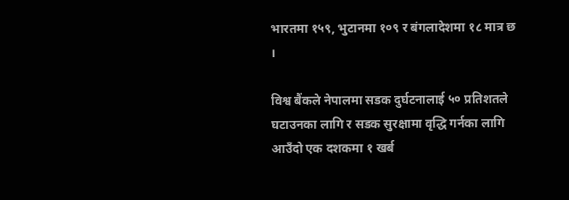भारतमा १५९, भुटानमा १०९ र बंगलादेशमा १८ मात्र छ ।

विश्व बैंकले नेपालमा सडक दुर्घटनालाई ५० प्रतिशतले घटाउनका लागि र सडक सुरक्षामा वृद्धि गर्नका लागि आउँदो एक दशकमा १ खर्ब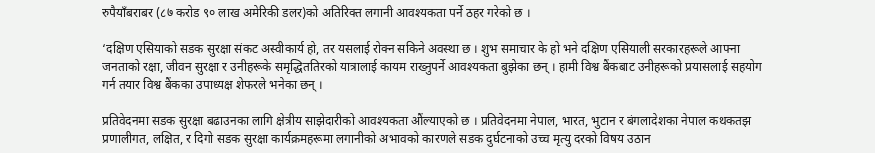रुपैयाँबराबर (८७ करोड ९० लाख अमेरिकी डलर)को अतिरिक्त लगानी आवश्यकता पर्ने ठहर गरेको छ ।

‘दक्षिण एसियाको सडक सुरक्षा संकट अस्वीकार्य हो, तर यसलाई रोक्न सकिने अवस्था छ । शुभ समाचार के हो भने दक्षिण एसियाली सरकारहरूले आफ्ना जनताको रक्षा, जीवन सुरक्षा र उनीहरूके समृद्धिततिरको यात्रालाई कायम राख्नुपर्ने आवश्यकता बुझेका छन् । हामी विश्व बैंकबाट उनीहरूको प्रयासलाई सहयोग गर्न तयार विश्व बैंकका उपाध्यक्ष शेफरले भनेका छन् ।

प्रतिवेदनमा सडक सुरक्षा बढाउनका लागि क्षेत्रीय साझेदारीको आवश्यकता औंल्याएको छ । प्रतिवेदनमा नेपाल, भारत, भुटान र बंगलादेशका नेपाल कथकतझ प्रणालीगत, लक्षित, र दिगो सडक सुरक्षा कार्यक्रमहरूमा लगानीको अभावको कारणले सडक दुर्घटनाको उच्च मृत्यु दरको विषय उठान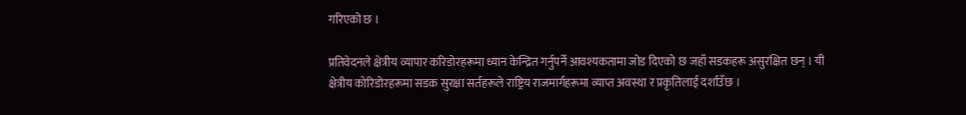गरिएको छ ।

प्रतिवेदनले क्षेत्रीय व्यापार करिडोरहरूमा ध्यान केन्द्रित गर्नुपर्ने आवश्यकतामा जोड दिएको छ जहाँ सडकहरू असुरक्षित छन् । यी क्षेत्रीय कोरिडोरहरूमा सडक सुरक्षा सर्तहरूले राष्ट्रिय राजमार्गहरूमा व्याप्त अवस्था र प्रकृतिलाई दर्शाउँछ ।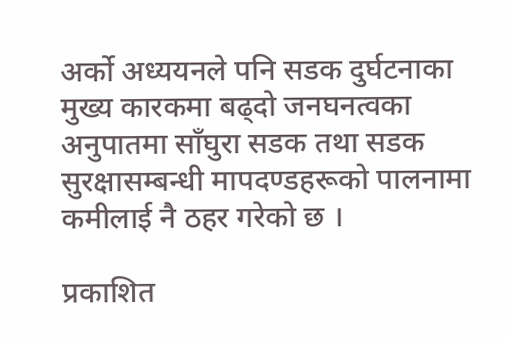अर्को अध्ययनले पनि सडक दुर्घटनाका मुख्य कारकमा बढ्दो जनघनत्वका अनुपातमा साँघुरा सडक तथा सडक सुरक्षासम्बन्धी मापदण्डहरूको पालनामा कमीलाई नै ठहर गरेको छ ।

प्रकाशित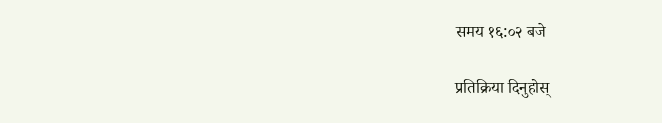समय १६:०२ बजे

प्रतिक्रिया दिनुहोस्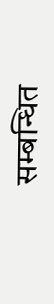सम्बन्धित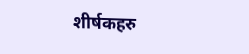शीर्षकहरु